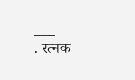___
. रत्नक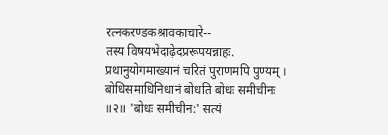रत्नकरण्डकश्रावकाचारे--
तस्य विषयभेदाढ़ेदप्ररूपयन्नाहः. प्रथानुयोगमाख्यानं चरितं पुराणमपि पुण्यम् ।
बोधिसमाधिनिधानं बोधति बोधः समीचीनः ॥२॥ 'बोधः समीचीन:' सत्यं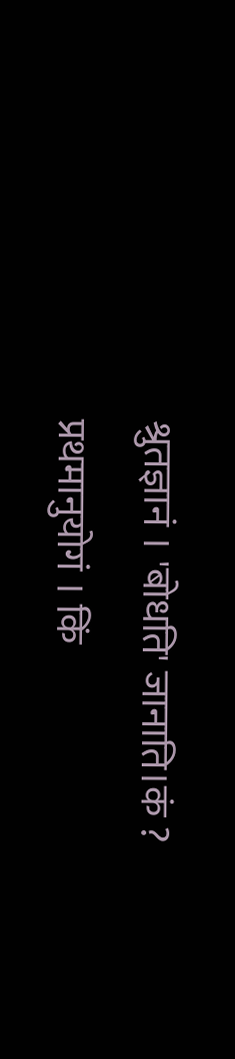श्रुतज्ञानं । 'बोधति' जानाति।कं ? प्रथमानुयोगं । किं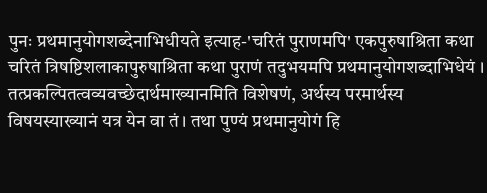पुनः प्रथमानुयोगशब्देनाभिधीयते इत्याह-'चरितं पुराणमपि' एकपुरुषाश्रिता कथा चरितं त्रिषष्टिशलाकापुरुषाश्रिता कथा पुराणं तदुभयमपि प्रथमानुयोगशब्दाभिधेयं । तत्प्रकल्पितत्वव्यवच्छेदार्थमाख्यानमिति विशेषणं, अर्थस्य परमार्थस्य विषयस्याख्यानं यत्र येन वा तं। तथा पुण्यं प्रथमानुयोगं हि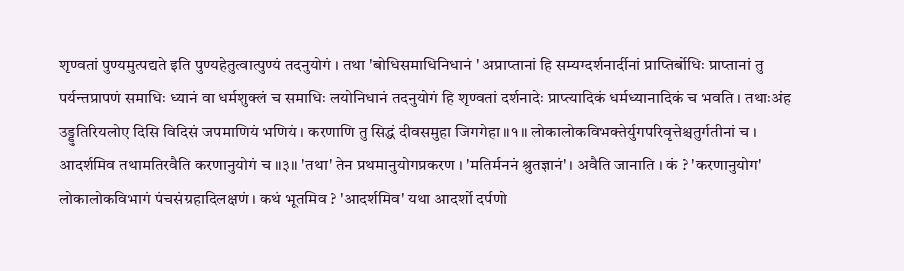शृण्वतां पुण्यमुत्पद्यते इति पुण्यहेतुत्वात्पुण्यं तदनुयोगं । तथा 'बोधिसमाधिनिधानं ' अप्राप्तानां हि सम्यग्दर्शनार्दीनां प्राप्तिर्बोधिः प्राप्तानां तु पर्यन्तप्रापणं समाधिः ध्यानं वा धर्मशुक्लं च समाधिः लयोनिधानं तदनुयोगं हि शृण्वतां दर्शनादेः प्राप्त्यादिकं धर्मध्यानादिकं च भवति । तथाःअंह उड्डुतिरियलोए दिसि विदिसं जपमाणियं भणियं । करणाणि तु सिद्धं दीवसमुहा जिगगेहा ॥१॥ लोकालोकविभक्तेर्युगपरिवृत्तेश्चतुर्गतीनां च ।
आदर्शमिव तथामतिरवैति करणानुयोगं च ॥३॥ 'तथा' तेन प्रथमानुयोगप्रकरण । 'मतिर्मननं श्रुतज्ञानं' । अवैति जानाति । कं ? 'करणानुयोग' लोकालोकविभागं पंचसंग्रहादिलक्षणं । कथं भूतमिव ? 'आदर्शमिव' यथा आदर्शो दर्पणो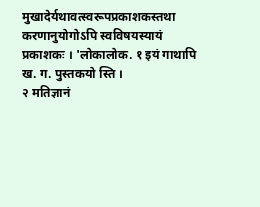मुखादेर्यथावत्स्वरूपप्रकाशकस्तथा करणानुयोगोऽपि स्वविषयस्यायं प्रकाशकः । 'लोकालोक. १ इयं गाथापि ख. ग. पुस्तकयो स्ति ।
२ मतिज्ञानं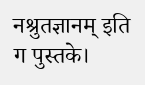नश्रुतज्ञानम् इति ग पुस्तके।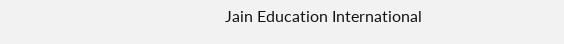Jain Education International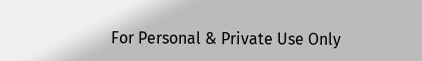For Personal & Private Use Only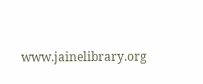www.jainelibrary.org